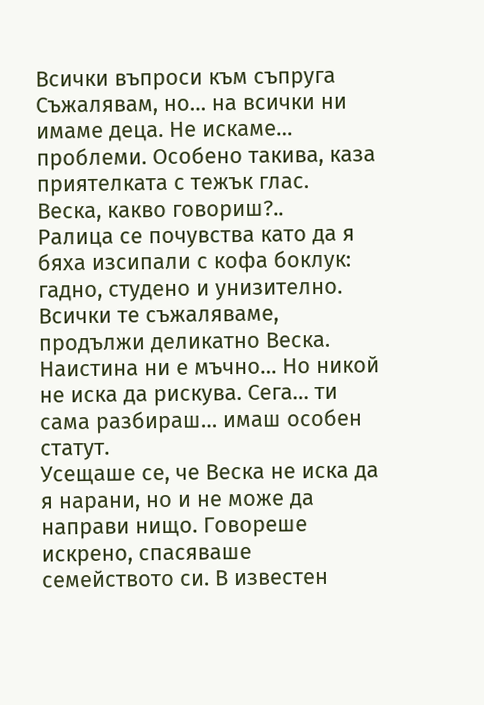Всички въпроси към съпруга
Съжалявам, но… на всички ни имаме деца. Не искаме… проблеми. Особено такива, каза приятелката с тежък глас.
Веска, какво говориш?..
Ралица се почувства като да я бяха изсипали с кофа боклук: гадно, студено и унизително.
Всички те съжаляваме, продължи деликатно Веска. Наистина ни е мъчно… Но никой не иска да рискува. Сега… ти сама разбираш… имаш особен статут.
Усещаше се, че Веска не иска да я нарани, но и не може да направи нищо. Говореше искрено, спасяваше семейството си. В известен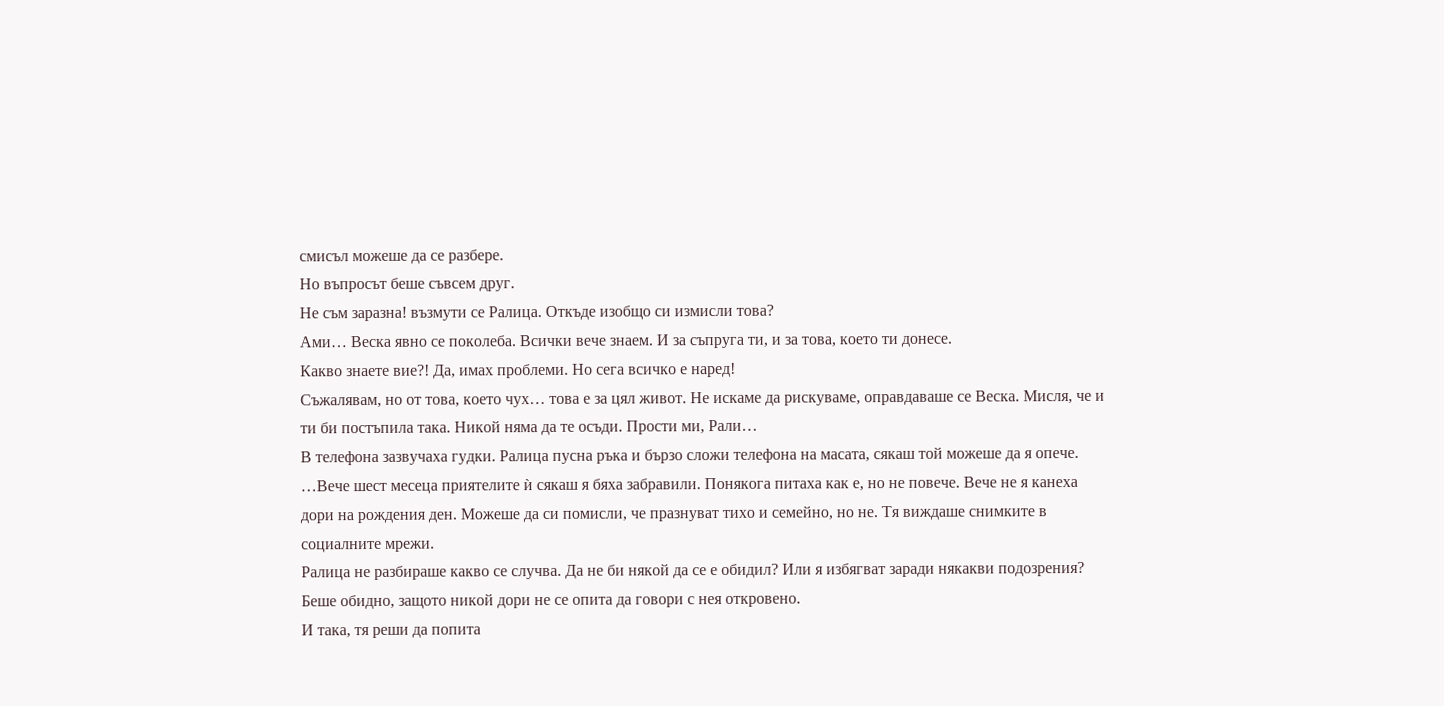смисъл можеше да се разбере.
Но въпросът беше съвсем друг.
Не съм заразна! възмути се Ралица. Откъде изобщо си измисли това?
Ами… Веска явно се поколеба. Всички вече знаем. И за съпруга ти, и за това, което ти донесе.
Какво знаете вие?! Да, имах проблеми. Но сега всичко е наред!
Съжалявам, но от това, което чух… това е за цял живот. Не искаме да рискуваме, оправдаваше се Веска. Мисля, че и ти би постъпила така. Никой няма да те осъди. Прости ми, Рали…
В телефона зазвучаха гудки. Ралица пусна ръка и бързо сложи телефона на масата, сякаш той можеше да я опече.
…Вече шест месеца приятелите ѝ сякаш я бяха забравили. Понякога питаха как е, но не повече. Вече не я канеха дори на рождения ден. Можеше да си помисли, че празнуват тихо и семейно, но не. Тя виждаше снимките в социалните мрежи.
Ралица не разбираше какво се случва. Да не би някой да се е обидил? Или я избягват заради някакви подозрения? Беше обидно, защото никой дори не се опита да говори с нея откровено.
И така, тя реши да попита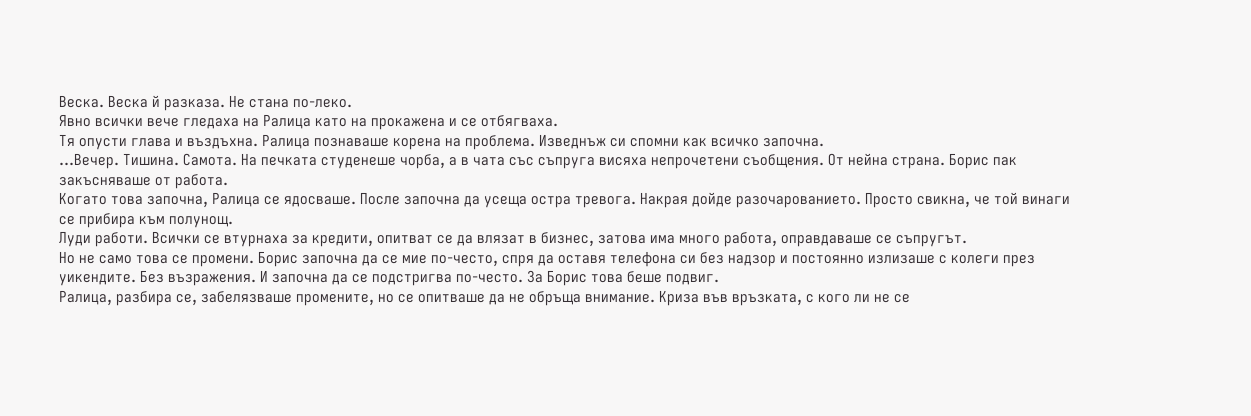Веска. Веска й разказа. Не стана по-леко.
Явно всички вече гледаха на Ралица като на прокажена и се отбягваха.
Тя опусти глава и въздъхна. Ралица познаваше корена на проблема. Изведнъж си спомни как всичко започна.
…Вечер. Тишина. Самота. На печката студенеше чорба, а в чата със съпруга висяха непрочетени съобщения. От нейна страна. Борис пак закъсняваше от работа.
Когато това започна, Ралица се ядосваше. После започна да усеща остра тревога. Накрая дойде разочарованието. Просто свикна, че той винаги се прибира към полунощ.
Луди работи. Всички се втурнаха за кредити, опитват се да влязат в бизнес, затова има много работа, оправдаваше се съпругът.
Но не само това се промени. Борис започна да се мие по-често, спря да оставя телефона си без надзор и постоянно излизаше с колеги през уикендите. Без възражения. И започна да се подстригва по-често. За Борис това беше подвиг.
Ралица, разбира се, забелязваше промените, но се опитваше да не обръща внимание. Криза във връзката, с кого ли не се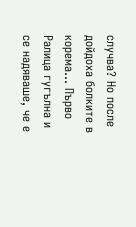случва? Но после дойдоха болките в корема… Първо Ралица гугълна и се надяваше, че е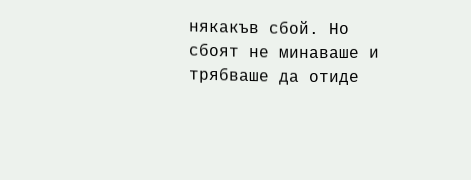някакъв сбой. Но сбоят не минаваше и трябваше да отиде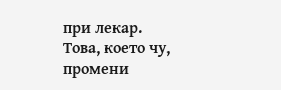при лекар.
Това, което чу, промени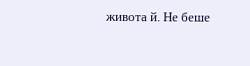живота й. Не беше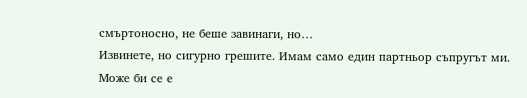смъртоносно, не беше завинаги, но…
Извинете, но сигурно грешите. Имам само един партньор съпругът ми. Може би се е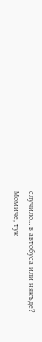случило… в автобуса или някъде?
Момиче, тук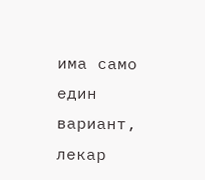има само един вариант, лекар